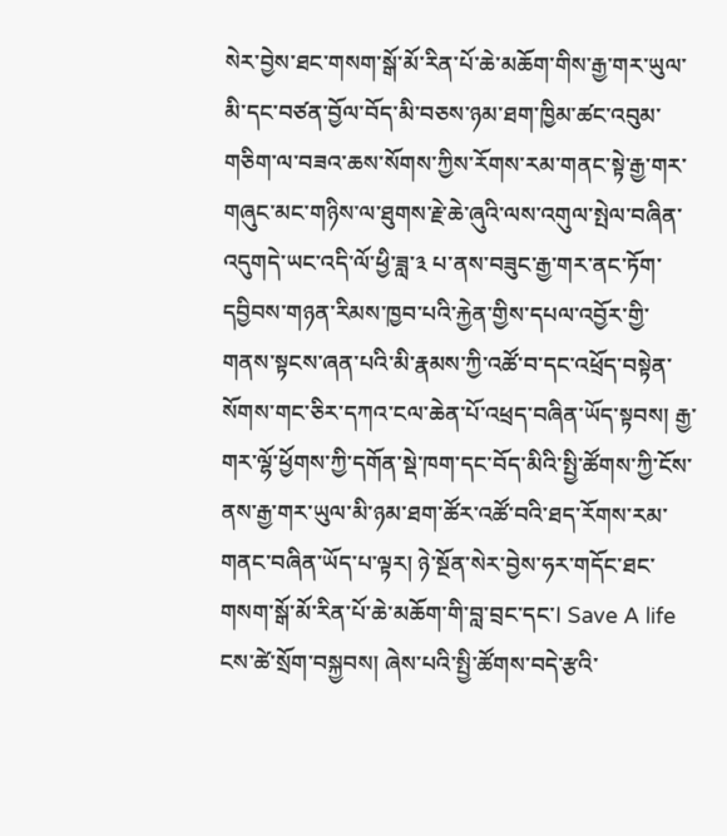སེར་བྱེས་ཐང་གསག་སྒོ་མོ་རིན་པོ་ཆེ་མཆོག་གིས་རྒྱ་གར་ཡུལ་མི་དང་བཙན་བྱོལ་བོད་མི་བཅས་ཉམ་ཐག་ཁྱིམ་ཚང་འབུམ་གཅིག་ལ་བཟའ་ཆས་སོགས་ཀྱིས་རོགས་རམ་གནང་སྟེ་རྒྱ་གར་གཞུང་མང་གཉིས་ལ་ཐུགས་རྗེ་ཆེ་ཞུའི་ལས་འགུལ་སྤེལ་བཞིན་འདུགདེ་ཡང་འདི་ལོ་ཕྱི་ཟླ་༣ པ་ནས་བཟུང་རྒྱ་གར་ནང་ཏོག་དབྱིབས་གཉན་རིམས་ཁྱབ་པའི་རྐྱེན་གྱིས་དཔལ་འབྱོར་གྱི་གནས་སྟངས་ཞན་པའི་མི་རྣམས་ཀྱི་འཚོ་བ་དང་འཕྲོད་བསྟེན་སོགས་གང་ཅིར་དཀའ་ངལ་ཆེན་པོ་འཕྲད་བཞིན་ཡོད་སྟབས། རྒྱ་གར་ལྷོ་ཕྱོགས་ཀྱི་དགོན་སྡེ་ཁག་དང་བོད་མིའི་སྤྱི་ཚོགས་ཀྱི་ངོས་ནས་རྒྱ་གར་ཡུལ་མི་ཉམ་ཐག་ཚོར་འཚོ་བའི་ཐད་རོགས་རམ་གནང་བཞིན་ཡོད་པ་ལྟར། ཉེ་སྔོན་སེར་བྱེས་ཧར་གདོང་ཐང་གསག་སྒོ་མོ་རིན་པོ་ཆེ་མཆོག་གི་བླ་བྲང་དང་I Save A life ངས་ཚེ་སྲོག་བསྐྱབས། ཞེས་པའི་སྤྱི་ཚོགས་བདེ་རྩའི་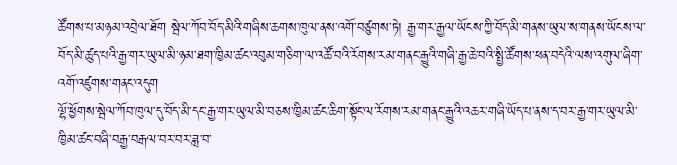ཚོགས་པ་མཉམ་འབྲེལ་ཐོག སྦེལ་ཀོབ་བོད་མིའི་གཞིས་ཆགས་ཁུལ་ནས་འགོ་བཙུགས་ཏེ། རྒྱ་གར་རྒྱལ་ཡོངས་ཀྱི་བོད་མི་གནས་ཡུལ་ས་གནས་ཡོངས་ལ་བོད་མི་ཚུད་པའི་རྒྱ་གར་ཡུལ་མི་ཉམ་ཐག་ཁྱིམ་ཚང་འབུམ་གཅིག་ལ་འཚོ་བའི་རོགས་རམ་གནང་རྒྱུའི་གཞི་རྒྱ་ཆེ་བའི་སྤྱི་ཚོགས་ཕན་བདེའི་ལས་འགུལ་ཞིག་འགོ་འཛུགས་གནང་འདུག
ལྷོ་ཕྱོགས་སྦེལ་ཀོབ་ཁུལ་དུ་བོད་མི་དང་རྒྱ་གར་ཡུལ་མི་བཅས་ཁྱིམ་ཚང་ཆིག་སྟོང་ལ་རོགས་རམ་གནང་རྒྱུའི་འཆར་གཞི་ཡོད་པ་ནས་ད་བར་རྒྱ་གར་ཡུལ་མི་ཁྱིམ་ཚང་བཞི་བརྒྱ་བརྒལ་བར་བར་ཟླ་བ་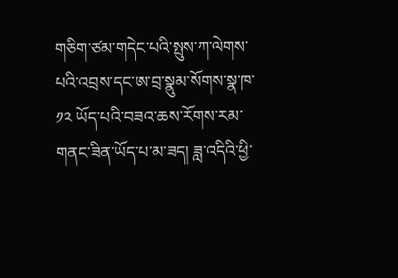གཅིག་ཙམ་གདེང་པའི་སྤུས་ཀ་ལེགས་པའི་འབྲས་དང་ཨ་བྲ་སྣུམ་སོགས་སྣ་ཁ་༡༢ ཡོད་པའི་བཟའ་ཆས་རོགས་རམ་གནང་ཟིན་ཡོད་པ་མ་ཟད། ཟླ་འདིའི་ཕྱི་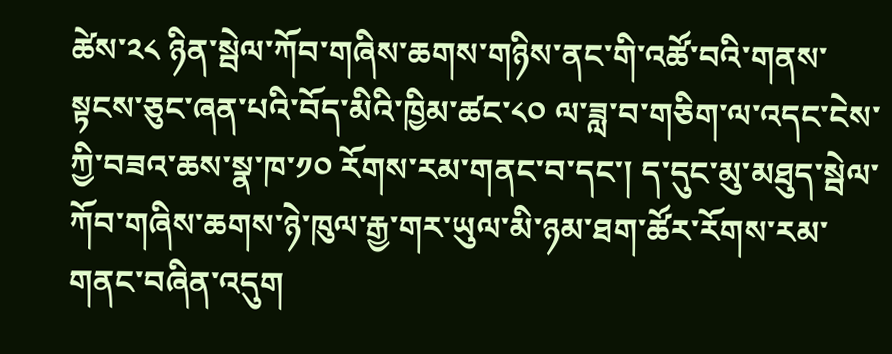ཚེས་༢༨ ཉིན་སྦེལ་ཀོབ་གཞིས་ཆགས་གཉིས་ནང་གི་འཚོ་བའི་གནས་སྟངས་ཅུང་ཞན་པའི་བོད་མིའི་ཁྱིམ་ཚང་༨༠ ལ་ཟླ་བ་གཅིག་ལ་འདང་ངེས་ཀྱི་བཟའ་ཆས་སྣ་ཁ་༡༠ རོགས་རམ་གནང་བ་དང་། ད་དུང་མུ་མཐུད་སྦེལ་ཀོབ་གཞིས་ཆགས་ཉེ་ཁུལ་རྒྱ་གར་ཡུལ་མི་ཉམ་ཐག་ཚོར་རོགས་རམ་གནང་བཞིན་འདུག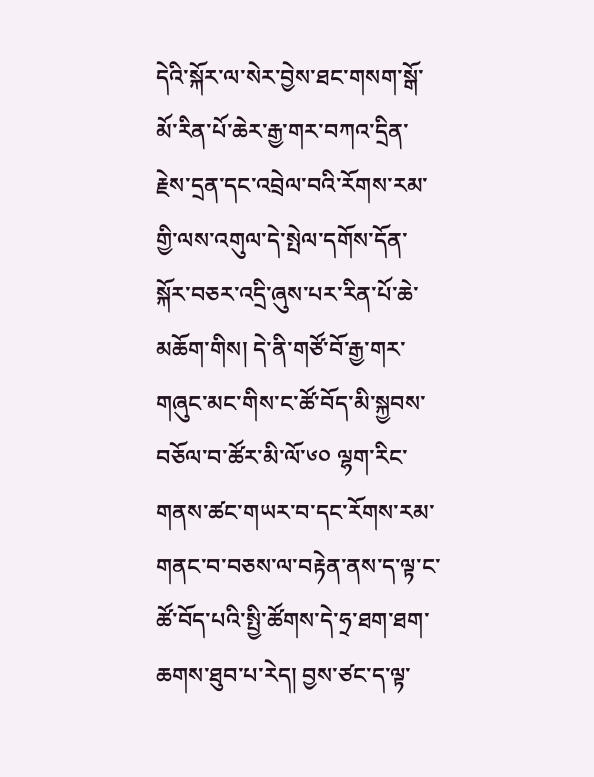དེའི་སྐོར་ལ་སེར་བྱེས་ཐང་གསག་སྒོ་མོ་རིན་པོ་ཆེར་རྒྱ་གར་བཀའ་དྲིན་རྗེས་དྲན་དང་འབྲེལ་བའི་རོགས་རམ་གྱི་ལས་འགུལ་དེ་སྤེལ་དགོས་དོན་སྐོར་བཅར་འདྲི་ཞུས་པར་རིན་པོ་ཆེ་མཆོག་གིས། དེ་ནི་གཙོ་བོ་རྒྱ་གར་གཞུང་མང་གིས་ང་ཚོ་བོད་མི་སྐྱབས་བཅོལ་བ་ཚོར་མི་ལོ་༦༠ ལྷག་རིང་གནས་ཚང་གཡར་བ་དང་རོགས་རམ་གནང་བ་བཅས་ལ་བརྟེན་ནས་ད་ལྟ་ང་ཚོ་བོད་པའི་སྤྱི་ཚོགས་དེ་ཧྲ་ཐག་ཐག་ཆགས་ཐུབ་པ་རེད། བྱས་ཙང་ད་ལྟ་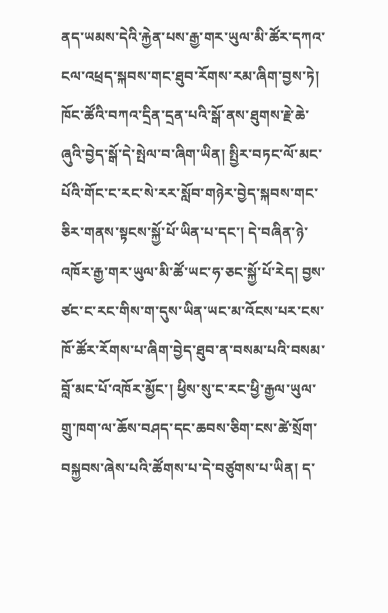ནད་ཡམས་དེའི་རྐྱེན་པས་རྒྱ་གར་ཡུལ་མི་ཚོར་དཀའ་ངལ་འཕྲད་སྐབས་གང་ཐུབ་རོགས་རམ་ཞིག་བྱས་ཏེ། ཁོང་ཚོའི་བཀའ་དྲིན་དྲན་པའི་སྒོ་ནས་ཐུགས་རྗེ་ཆེ་ཞུའི་བྱེད་སྒོ་དེ་སྤེལ་བ་ཞིག་ཡིན། སྤྱིར་བཏང་ལོ་མང་པོའི་གོང་ང་རང་སེ་རར་སློབ་གཉེར་བྱེད་སྐབས་གང་ཅིར་གནས་སྟངས་སྐྱོ་པོ་ཡིན་པ་དང་། དེ་བཞིན་ཉེ་འཁོར་རྒྱ་གར་ཡུལ་མི་ཚོ་ཡང་ཧ་ཅང་སྐྱོ་པོ་རེད། བྱས་ཙང་ང་རང་གིས་ག་དུས་ཡིན་ཡང་མ་འོངས་པར་ངས་ཁོ་ཚོར་རོགས་པ་ཞིག་བྱེད་ཐུབ་ན་བསམ་པའི་བསམ་བློ་མང་པོ་འཁོར་མྱོང་། ཕྱིས་སུ་ང་རང་ཕྱི་རྒྱལ་ཡུལ་གྲུ་ཁག་ལ་ཆོས་བཤད་དང་ཆབས་ཅིག་ངས་ཚེ་སྲོག་བསྐྱབས་ཞེས་པའི་ཚོགས་པ་དེ་བཙུགས་པ་ཡིན། ད་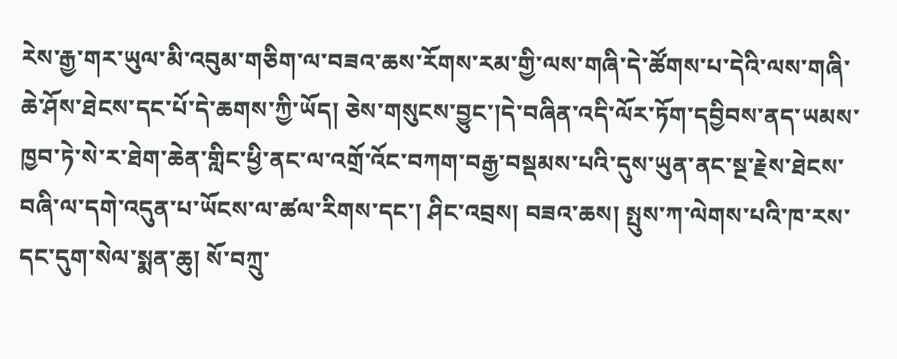རེས་རྒྱ་གར་ཡུལ་མི་འབུམ་གཅིག་ལ་བཟའ་ཆས་རོགས་རམ་གྱི་ལས་གཞི་དེ་ཚོགས་པ་དེའི་ལས་གཞི་ཆེ་ཤོས་ཐེངས་དང་པོ་དེ་ཆགས་ཀྱི་ཡོད། ཅེས་གསུངས་བྱུང་།དེ་བཞིན་འདི་ལོར་ཏོག་དབྱིབས་ནད་ཡམས་ཁྱབ་ཏེ་སེ་ར་ཐེག་ཆེན་གླིང་ཕྱི་ནང་ལ་འགྲོ་འོང་བཀག་བརྒྱ་བསྡམས་པའི་དུས་ཡུན་ནང་སྔ་རྗེས་ཐེངས་བཞི་ལ་དགེ་འདུན་པ་ཡོངས་ལ་ཚལ་རིགས་དང་། ཤིང་འབྲས། བཟའ་ཆས། སྤུས་ཀ་ལེགས་པའི་ཁ་རས་དང་དུག་སེལ་སྨན་ཆུ། སོ་བཀྲུ་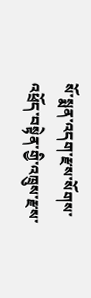སོ་སྨན་འདག་རྫས་སོགས་འཕྲོད་བསྟེན་གྱི་འཁྲུས་རྫས་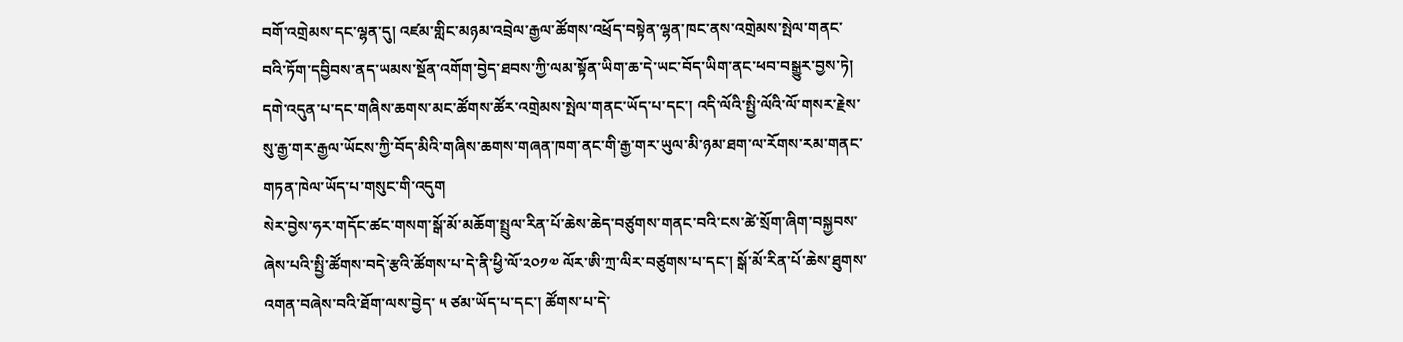བགོ་འགྲེམས་དང་ལྷན་དུ། འཛམ་གླིང་མཉམ་འབྲེལ་རྒྱལ་ཚོགས་འཕྲོད་བསྟེན་ལྷན་ཁང་ནས་འགྲེམས་སྤེལ་གནང་བའི་ཏོག་དབྱིབས་ནད་ཡམས་སྔོན་འགོག་བྱེད་ཐབས་ཀྱི་ལམ་སྟོན་ཡིག་ཆ་དེ་ཡང་བོད་ཡིག་ནང་ཕབ་བསྒྱུར་བྱས་ཏེ། དགེ་འདུན་པ་དང་གཞིས་ཆགས་མང་ཚོགས་ཚོར་འགྲེམས་སྤེལ་གནང་ཡོད་པ་དང་། འདི་ལོའི་སྤྱི་ལོའི་ལོ་གསར་རྗེས་སུ་རྒྱ་གར་རྒྱལ་ཡོངས་ཀྱི་བོད་མིའི་གཞིས་ཆགས་གཞན་ཁག་ནང་གི་རྒྱ་གར་ཡུལ་མི་ཉམ་ཐག་ལ་རོགས་རམ་གནང་གཏན་ཁེལ་ཡོད་པ་གསུང་གི་འདུག
སེར་བྱེས་ཧར་གདོང་ཚང་གསག་སྒོ་མོ་མཆོག་སྤྲུལ་རིན་པོ་ཆེས་ཆེད་བཙུགས་གནང་བའི་ངས་ཚེ་སྲོག་ཞིག་བསྐྱབས་ཞེས་པའི་སྤྱི་ཚོགས་བདེ་རྩའི་ཚོགས་པ་དེ་ནི་ཕྱི་ལོ་༢༠༡༧ ལོར་ཨི་ཀྲ་ལིར་བཙུགས་པ་དང་། སྒོ་མོ་རིན་པོ་ཆེས་ཐུགས་འགན་བཞེས་བའི་ཐོག་ལས་བྱེད་ ༥ ཙམ་ཡོད་པ་དང་། ཚོགས་པ་དེ་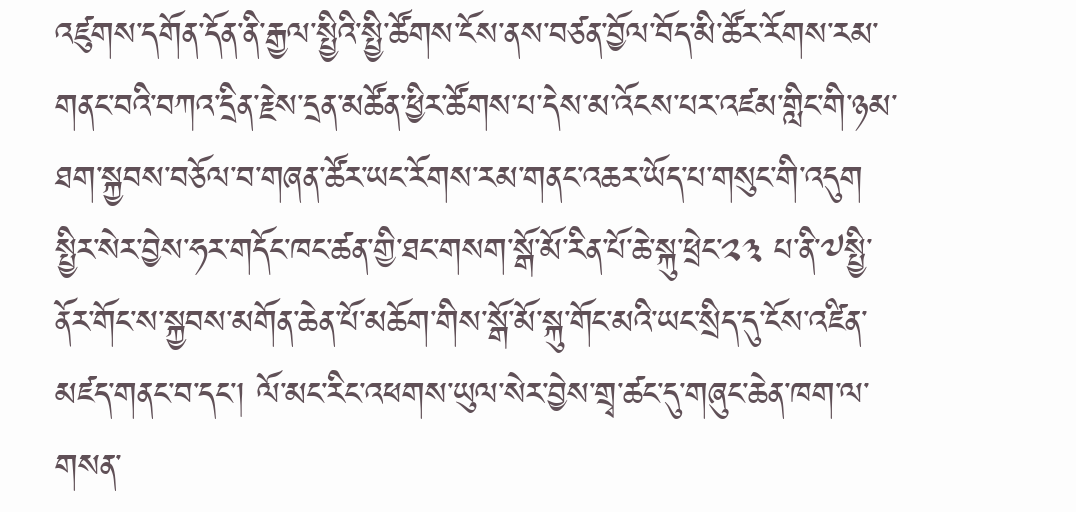འཛུགས་དགོན་དོན་ནི་རྒྱལ་སྤྱིའི་སྤྱི་ཚོགས་ངོས་ནས་བཙན་བྱོལ་བོད་མི་ཚོར་རོགས་རམ་གནང་བའི་བཀའ་དྲིན་རྗེས་དྲན་མཚོན་ཕྱིར་ཚོགས་པ་དེས་མ་འོངས་པར་འཛམ་གླིང་གི་ཉམ་ཐག་སྐྱབས་བཅོལ་བ་གཞན་ཚོར་ཡང་རོགས་རམ་གནང་འཆར་ཡོད་པ་གསུང་གི་འདུག
སྤྱིར་སེར་བྱེས་ཧར་གདོང་ཁང་ཚན་གྱི་ཐང་གསག་སྒོ་མོ་རིན་པོ་ཆེ་སྐུ་ཕྲེང་༢༣ པ་ནི་༧སྤྱི་ནོར་གོང་ས་སྐྱབས་མགོན་ཆེན་པོ་མཆོག་གིས་སྒོ་མོ་སྐུ་གོང་མའི་ཡང་སྲིད་དུ་ངོས་འཛིན་མཛད་གནང་བ་དང་། ལོ་མང་རིང་འཕགས་ཡུལ་སེར་བྱེས་གྲྭ་ཚང་དུ་གཞུང་ཆེན་ཁག་ལ་གསན་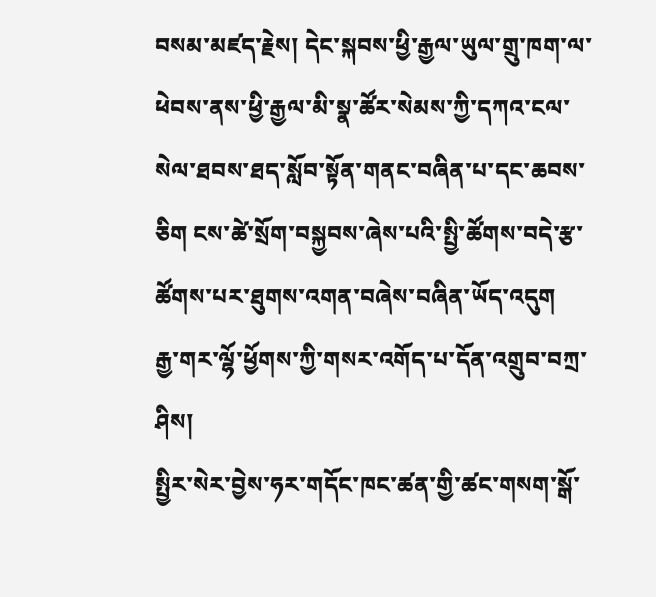བསམ་མཛད་རྗེས། དེང་སྐབས་ཕྱི་རྒྱལ་ཡུལ་གྲུ་ཁག་ལ་ཕེབས་ནས་ཕྱི་རྒྱལ་མི་སྣ་ཚོར་སེམས་ཀྱི་དཀའ་ངལ་སེལ་ཐབས་ཐད་སློབ་སྟོན་གནང་བཞིན་པ་དང་ཆབས་ཅིག ངས་ཚེ་སྲོག་བསྐྱབས་ཞེས་པའི་སྤྱི་ཚོགས་བདེ་རྩ་ཚོགས་པར་ཐུགས་འགན་བཞེས་བཞིན་ཡོད་འདུག
རྒྱ་གར་ལྷོ་ཕྱོགས་ཀྱི་གསར་འགོད་པ་དོན་འགྲུབ་བཀྲ་ཤིས།
སྤྱིར་སེར་བྱེས་ཧར་གདོང་ཁང་ཚན་གྱི་ཚང་གསག་སྒོ་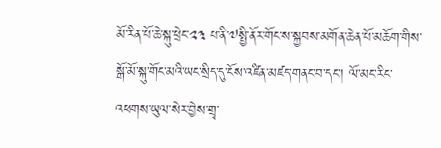མོ་རིན་པོ་ཆེ་སྐུ་ཕྲེང་༢༣ པ་ནི་༧སྤྱི་ནོར་གོང་ས་སྐྱབས་མགོན་ཆེན་པོ་མཆོག་གིས་སྒོ་མོ་སྐུ་གོང་མའི་ཡང་སྲིད་དུ་ངོས་འཛིན་མཛད་གནང་བ་དང་། ལོ་མང་རིང་འཕགས་ཡུལ་སེར་བྱེས་གྲྭ་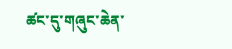ཚང་དུ་གཞུང་ཆེན་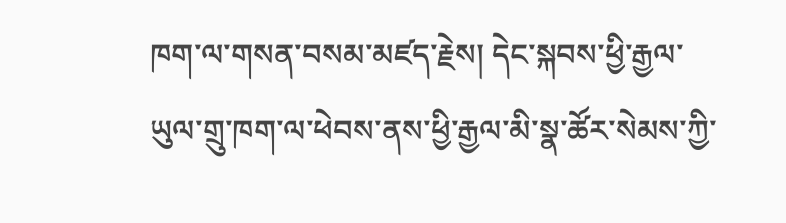ཁག་ལ་གསན་བསམ་མཛད་རྗེས། དེང་སྐབས་ཕྱི་རྒྱལ་ཡུལ་གྲུ་ཁག་ལ་ཕེབས་ནས་ཕྱི་རྒྱལ་མི་སྣ་ཚོར་སེམས་ཀྱི་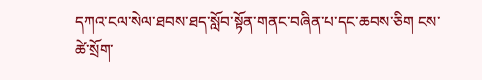དཀའ་ངལ་སེལ་ཐབས་ཐད་སློབ་སྟོན་གནང་བཞིན་པ་དང་ཆབས་ཅིག ངས་ཚེ་སྲོག་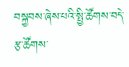བསྐྱབས་ཞེས་པའི་སྤྱི་ཚོགས་བདེ་རྩ་ཚོགས་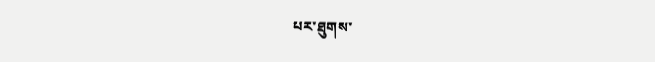པར་ཐུགས་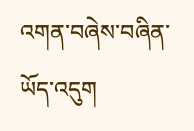འགན་བཞེས་བཞིན་ཡོད་འདུག